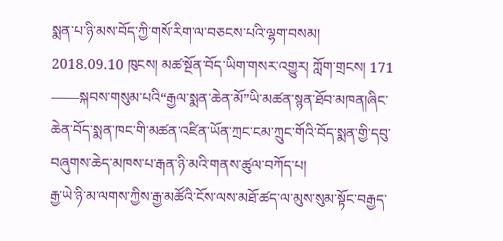སྨན་པ་ཉི་མས་བོད་ཀྱི་གསོ་རིག་ལ་བཅངས་པའི་ལྷག་བསམ།
2018.09.10 ཁུངས། མཚ་སྔོན་བོད་ཡིག་གསར་འགྱུར། ཀློག་གྲངས། 171
——སྐབས་གསུམ་པའི“རྒྱལ་སྨན་ཆེན་མོ”ཡི་མཚན་སྙན་ཐོབ་མཁན།ཞིང་ཆེན་བོད་སྨན་ཁང་གི་མཚན་འཛིན་ཡོན་ཀྲང་ངམ་ཀྲུང་གོའི་བོད་སྨན་གྱི་དབུ་བཞུགས་ཆེད་མཁས་པ་རྒན་ཉི་མའི་གནས་ཚུལ་བཀོད་པ།
རྒྱ་ཡེ་ཉི་མ་ལགས་ཀྱིས་རྒྱ་མཚོའི་ངོས་ལས་མཐོ་ཚད་ལ་མུས་སུམ་སྟོང་བརྒྱད་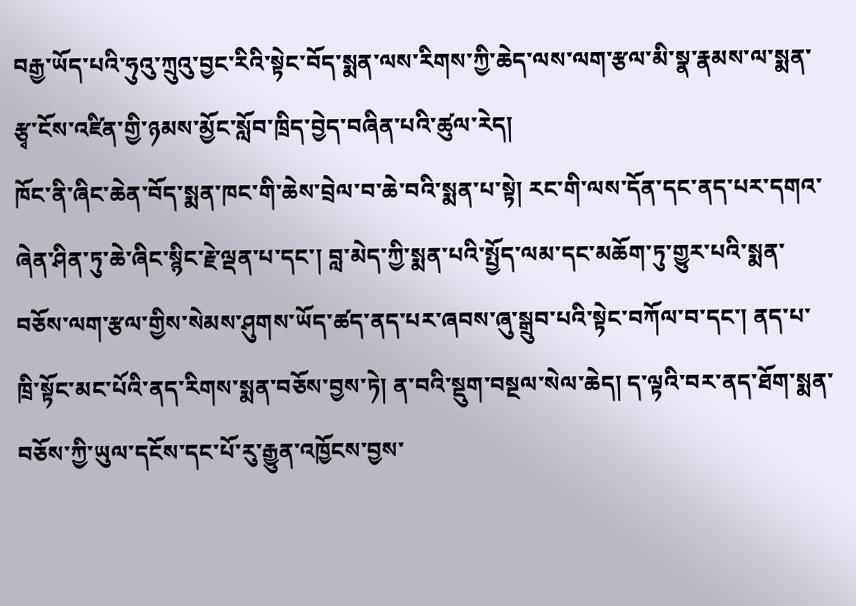བརྒྱ་ཡོད་པའི་ཧུའུ་ཀྲུའུ་བྱང་རིའི་སྟེང་བོད་སྨན་ལས་རིགས་ཀྱི་ཆེད་ལས་ལག་རྩལ་མི་སྣ་རྣམས་ལ་སྨན་རྩྭ་ངོས་འཛིན་གྱི་ཉམས་མྱོང་སློབ་ཁྲིད་བྱེད་བཞིན་པའི་ཚུལ་རེད།
ཁོང་ནི་ཞིང་ཆེན་བོད་སྨན་ཁང་གི་ཆེས་བྲེལ་བ་ཆེ་བའི་སྨན་པ་སྟེ། རང་གི་ལས་དོན་དང་ནད་པར་དགའ་ཞེན་ཤིན་ཏུ་ཆེ་ཞིང་སྙིང་རྗེ་ལྡན་པ་དང་། བླ་མེད་ཀྱི་སྨན་པའི་སྤྱོད་ལམ་དང་མཆོག་ཏུ་གྱུར་པའི་སྨན་བཅོས་ལག་རྩལ་གྱིས་སེམས་ཤུགས་ཡོད་ཚད་ནད་པར་ཞབས་ཞུ་སྒྲུབ་པའི་སྟེང་བཀོལ་བ་དང་། ནད་པ་ཁྲི་སྟོང་མང་པོའི་ནད་རིགས་སྨན་བཅོས་བྱས་ཏེ། ན་བའི་སྡུག་བསྔལ་སེལ་ཆེད། ད་ལྟའི་བར་ནད་ཐོག་སྨན་བཅོས་ཀྱི་ཡུལ་དངོས་དང་པོ་རུ་རྒྱུན་འཁྱོངས་བྱས་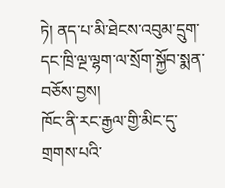ཏེ། ནད་པ་མི་ཐེངས་འབུམ་དྲུག་དང་ཁྲི་ལྔ་ལྷག་ལ་སྲོག་སྐྱོབ་སྨན་བཅོས་བྱས།
ཁོང་ནི་རང་རྒྱལ་གྱི་མིང་དུ་གྲགས་པའི་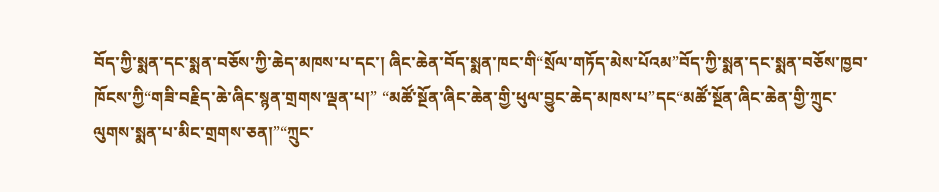བོད་ཀྱི་སྨན་དང་སྨན་བཅོས་ཀྱི་ཆེད་མཁས་པ་དང་། ཞིང་ཆེན་བོད་སྨན་ཁང་གི“སྲོལ་གཏོད་མེས་པོའམ”བོད་ཀྱི་སྨན་དང་སྨན་བཅོས་ཁྱབ་ཁོངས་ཀྱི“གཟི་བརྗིད་ཆེ་ཞིང་སྙན་གྲགས་ལྡན་པ།” “མཚོ་སྔོན་ཞིང་ཆེན་གྱི་ཕུལ་བྱུང་ཆེད་མཁས་པ”དང“མཚོ་སྔོན་ཞིང་ཆེན་གྱི་ཀྲུང་ལུགས་སྨན་པ་མིང་གྲགས་ཅན།”“ཀྲུང་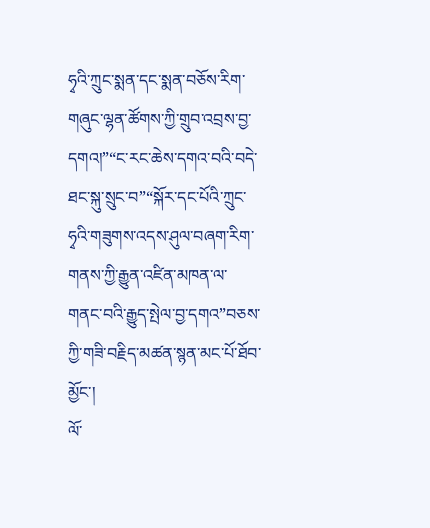ཧྭའི་ཀྲུང་སྨན་དང་སྨན་བཅོས་རིག་གཞུང་ལྷན་ཚོགས་ཀྱི་གྲུབ་འབྲས་བྱ་དགའ།”“ང་རང་ཆེས་དགའ་བའི་བདེ་ཐང་སྐུ་སྲུང་བ”“སྐོར་དང་པོའི་ཀྲུང་ཧྭའི་གཟུགས་འདས་ཤུལ་བཞག་རིག་གནས་ཀྱི་རྒྱུན་འཛིན་མཁན་ལ་གནང་བའི་རྒྱུད་སྤེལ་བྱ་དགའ”བཅས་ཀྱི་གཟི་བརྗིད་མཚན་སྙན་མང་པོ་ཐོབ་མྱོང་།
ལོ་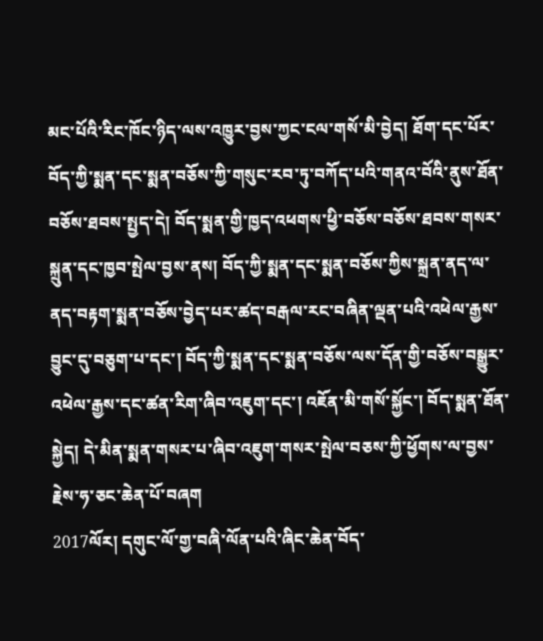མང་པོའི་རིང་ཁོང་ཉིད་ལས་འཁྱུར་བྱས་ཀྱང་ངལ་གསོ་མི་བྱེད། ཐོག་དང་པོར་བོད་ཀྱི་སྨན་དང་སྨན་བཅོས་ཀྱི་གསུང་རབ་ཏུ་བཀོད་པའི་གནའ་བོའི་ནུས་ཐོན་བཅོས་ཐབས་སྤྱད་དེ། བོད་སྨན་གྱི་ཁྱད་འཕགས་ཕྱི་བཅོས་བཅོས་ཐབས་གསར་སྐྲུན་དང་ཁྱབ་སྤེལ་བྱས་ནས། བོད་ཀྱི་སྨན་དང་སྨན་བཅོས་ཀྱིས་སྐྲན་ནད་ལ་ནད་བརྟག་སྨན་བཅོས་བྱེད་པར་ཚད་བརྒལ་རང་བཞིན་ལྡན་པའི་འཕེལ་རྒྱས་བྱུང་དུ་བཅུག་པ་དང་། བོད་ཀྱི་སྨན་དང་སྨན་བཅོས་ལས་དོན་གྱི་བཅོས་བསྒྱུར་འཕེལ་རྒྱས་དང་ཚན་རིག་ཞིབ་འཇུག་དང་། འཇོན་མི་གསོ་སྐྱོང་། བོད་སྨན་ཐོན་སྐྱེད། དེ་མིན་སྨན་གསར་པ་ཞིབ་འཇུག་གསར་སྤེལ་བཅས་ཀྱི་ཕྱོགས་ལ་བྱས་རྗེས་ཧ་ཅང་ཆེན་པོ་བཞག
2017ལོར། དགུང་ལོ་གྱ་བཞི་ལོན་པའི་ཞིང་ཆེན་བོད་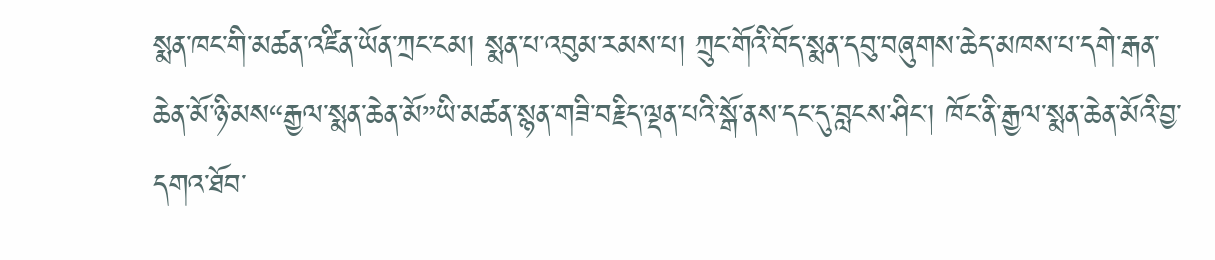སྨན་ཁང་གི་མཚན་འཛིན་ཡོན་ཀྲང་ངམ། སྨན་པ་འབུམ་རམས་པ། ཀྲུང་གོའི་བོད་སྨན་དབུ་བཞུགས་ཆེད་མཁས་པ་དགེ་རྒན་ཆེན་མོ་ཉི་མས“རྒྱལ་སྨན་ཆེན་མོ”ཡི་མཚན་སྙན་གཟི་བརྗིད་ལྡན་པའི་སྒོ་ནས་དང་དུ་བླངས་ཤིང་། ཁོང་ནི་རྒྱལ་སྨན་ཆེན་མོའི་བྱ་དགའ་ཐོབ་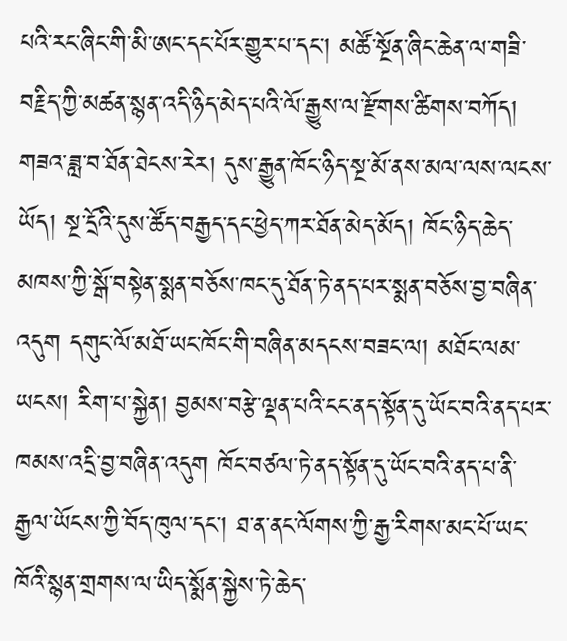པའི་རང་ཞིང་གི་མི་ཨང་དང་པོར་གྱུར་པ་དང་། མཚོ་སྔོན་ཞིང་ཆེན་ལ་གཟི་བརྗིད་ཀྱི་མཚན་སྙན་འདི་ཉིད་མེད་པའི་ལོ་རྒྱུས་ལ་རྫོགས་ཚིགས་བཀོད།
གཟའ་ཟླ་བ་ཐོན་ཐེངས་རེར། དུས་རྒྱུན་ཁོང་ཉིད་སྔ་མོ་ནས་མལ་ལས་ལངས་ཡོད། སྔ་དྲོའི་དུས་ཚོད་བརྒྱད་དང་ཕྱེད་ཀར་ཐོན་མེད་མོད། ཁོང་ཉིད་ཆེད་མཁས་ཀྱི་སྒོ་བསྟེན་སྨན་བཅོས་ཁང་དུ་ཐོན་ཏེ་ནད་པར་སྨན་བཅོས་བྱ་བཞིན་འདུག དགུང་ལོ་མཐོ་ཡང་ཁོང་གི་བཞིན་མདངས་བཟང་ལ། མཐོང་ལམ་ཡངས། རིག་པ་སྐྱེན། བྱམས་བརྩེ་ལྡན་པའི་ངང་ནད་སྟོན་དུ་ཡོང་བའི་ནད་པར་ཁམས་འདྲི་བྱ་བཞིན་འདུག ཁོང་བཙལ་ཏེ་ནད་སྟོན་དུ་ཡོང་བའི་ནད་པ་ནི་རྒྱལ་ཡོངས་ཀྱི་བོད་ཁུལ་དང་། ཐ་ན་ནང་ལོགས་ཀྱི་རྒྱ་རིགས་མང་པོ་ཡང་ཁོའི་སྙན་གྲགས་ལ་ཡིད་སྨོན་སྐྱེས་ཏེ་ཆེད་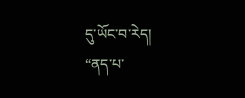དུ་ཡོང་བ་རེད།
“ནད་པ་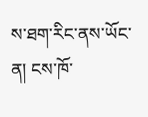ས་ཐག་རིང་ནས་ཡོང་ན། ངས་ཁོ་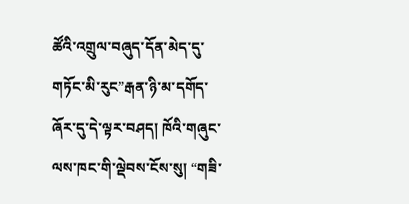ཚོའི་འགྲུལ་བཞུད་དོན་མེད་དུ་གཏོང་མི་རུང”རྒན་ཉི་མ་དགོད་ཞོར་དུ་དེ་ལྟར་བཤད། ཁོའི་གཞུང་ལས་ཁང་གི་ལྡེབས་ངོས་སུ། “གཟི་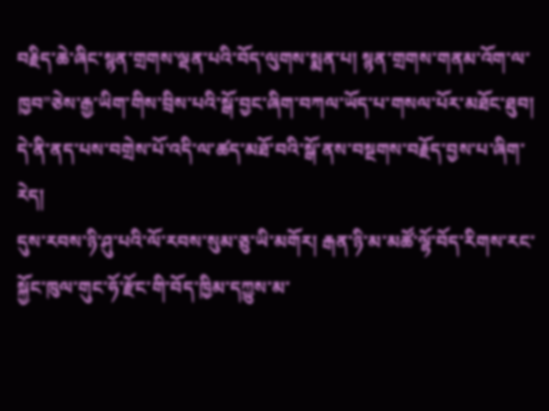བརྗིད་ཆེ་ཞིང་སྙན་གྲགས་ལྡན་པའི་བོད་ལུགས་སྨན་པ། སྙན་གྲགས་གནམ་འོག་ལ་ཁྱབ”ཅེས་རྒྱ་ཡིག་གིས་བྲིས་པའི་སྒོ་བྱང་ཞིག་བཀལ་ཡོད་པ་གསལ་པོར་མཐོང་ཐུབ། དེ་ནི་ནད་པས་བགྲེས་པོ་འདི་ལ་ཚད་མཐོ་བའི་སྒོ་ནས་བསྔགས་བརྗོད་བྱས་པ་ཞིག་རེད།
དུས་རབས་ཉི་ཤུ་པའི་ལོ་རབས་སུམ་ཅུ་ཡི་མགོར། རྒན་ཉི་མ་མཚོ་ལྷོ་བོད་རིགས་རང་སྐྱོང་ཁུལ་གུང་ཧོ་རྫོང་གི་བོད་ཁྱིམ་དཀྱུས་མ་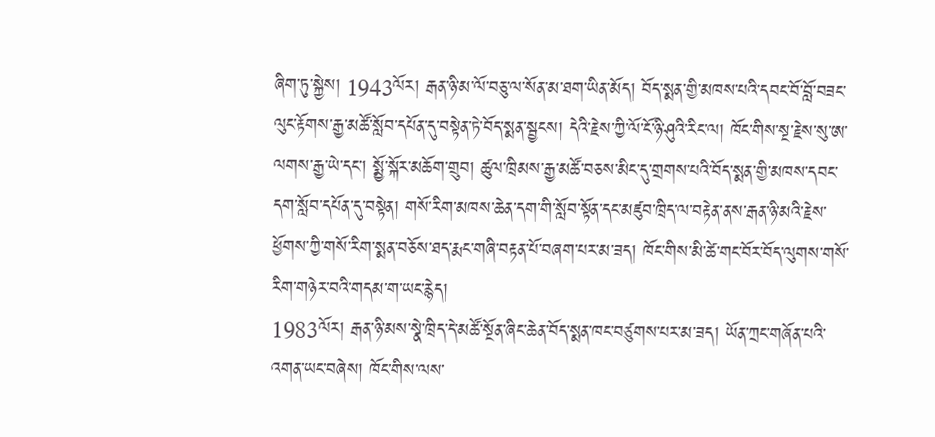ཞིག་ཏུ་སྐྱེས། 1943ལོར། རྒན་ཉི་མ་ལོ་བཅུ་ལ་སོན་མ་ཐག་ཡིན་མོད། བོད་སྨན་གྱི་མཁས་པའི་དབང་བོ་བློ་བཟང་ལུང་རྟོགས་རྒྱ་མཚོ་སློབ་དཔོན་དུ་བསྟེན་ཏེ་བོད་སྨན་སྦྱངས། དེའི་རྗེས་ཀྱི་ལོ་ངོ་ཉི་ཤུའི་རིང་ལ། ཁོང་གིས་སྔ་རྗེས་སུ་ཨ་ལགས་རྒྱ་ཡེ་དང་། སྨྱོ་སྐོར་མཆོག་གྲུབ། ཚུལ་ཁྲིམས་རྒྱ་མཚོ་བཅས་མིང་དུ་གྲགས་པའི་བོད་སྨན་གྱི་མཁས་དབང་དག་སློབ་དཔོན་དུ་བསྟེན། གསོ་རིག་མཁས་ཆེན་དག་གི་སློབ་སྟོན་དང་མཛུབ་ཁྲིད་ལ་བརྟེན་ནས་རྒན་ཉི་མའི་རྗེས་ཕྱོགས་ཀྱི་གསོ་རིག་སྨན་བཅོས་ཐད་རྨང་གཞི་བརྟན་པོ་བཞག་པར་མ་ཟད། ཁོང་གིས་མི་ཚེ་གང་བོར་བོད་ལུགས་གསོ་རིག་གཉེར་བའི་གདམ་ག་ཡང་རྙེད།
1983ལོར། རྒན་ཉི་མས་སྣེ་ཁྲིད་དེ་མཚོ་སྔོན་ཞིང་ཆེན་བོད་སྨན་ཁང་བཙུགས་པར་མ་ཟད། ཡོན་ཀྲང་གཞོན་པའི་འགན་ཡང་བཞེས། ཁོང་གིས་ལས་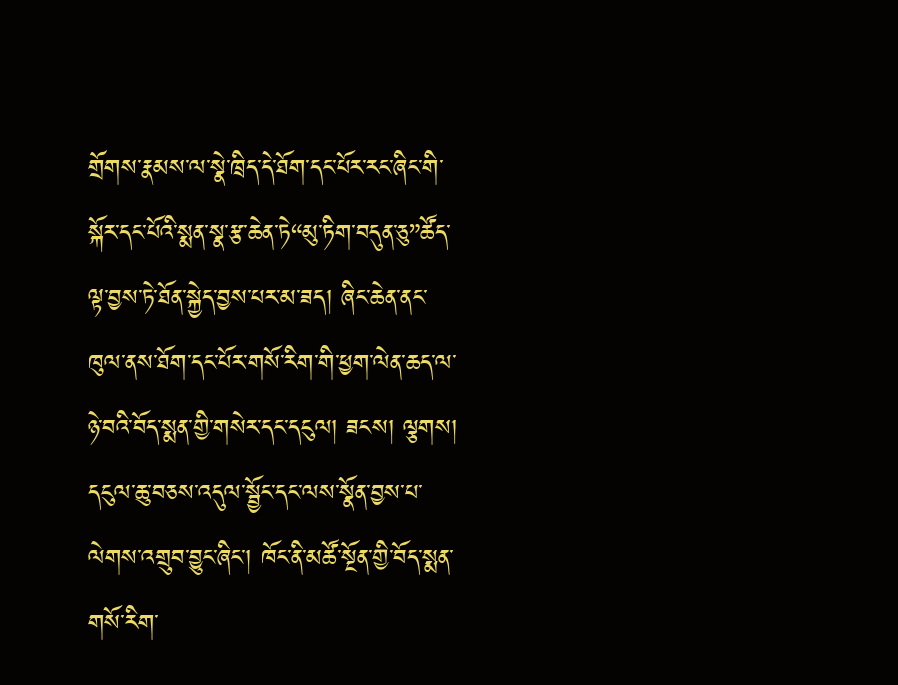གྲོགས་རྣམས་ལ་སྣེ་ཁྲིད་དེ་ཐོག་དང་པོར་རང་ཞིང་གི་སྐོར་དང་པོའི་སྨན་སྣ་རྩ་ཆེན་ཏེ“མུ་ཏིག་བདུན་ཅུ”ཚོད་ལྟ་བྱས་ཏེ་ཐོན་སྐྱེད་བྱས་པར་མ་ཟད། ཞིང་ཆེན་ནང་ཁུལ་ནས་ཐོག་དང་པོར་གསོ་རིག་གི་ཕྱག་ལེན་ཆད་ལ་ཉེ་བའི་བོད་སྨན་གྱི་གསེར་དང་དངུལ། ཟངས། ལྕགས། དངུལ་ཆུ་བཅས་འདུལ་སྦྱོང་དང་ལས་སྣོན་བྱས་པ་ལེགས་འགྲུབ་བྱུང་ཞིང་། ཁོང་ནི་མཚོ་སྔོན་གྱི་བོད་སྨན་གསོ་རིག་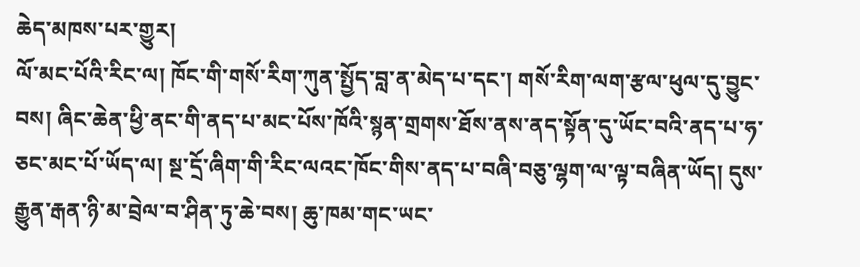ཆེད་མཁས་པར་གྱུར།
ལོ་མང་པོའི་རིང་ལ། ཁོང་གི་གསོ་རིག་ཀུན་སྤྱོད་བླ་ན་མེད་པ་དང་། གསོ་རིག་ལག་རྩལ་ཕུལ་དུ་བྱུང་བས། ཞིང་ཆེན་ཕྱི་ནང་གི་ནད་པ་མང་པོས་ཁོའི་སྙན་གྲགས་ཐོས་ནས་ནད་སྟོན་དུ་ཡོང་བའི་ནད་པ་ཧ་ཅང་མང་པོ་ཡོད་ལ། སྔ་དྲོ་ཞིག་གི་རིང་ལའང་ཁོང་གིས་ནད་པ་བཞི་བཅུ་ལྷག་ལ་ལྟ་བཞིན་ཡོད། དུས་རྒྱུན་རྒན་ཉི་མ་བྲེལ་བ་ཤིན་ཏུ་ཆེ་བས། ཆུ་ཁམ་གང་ཡང་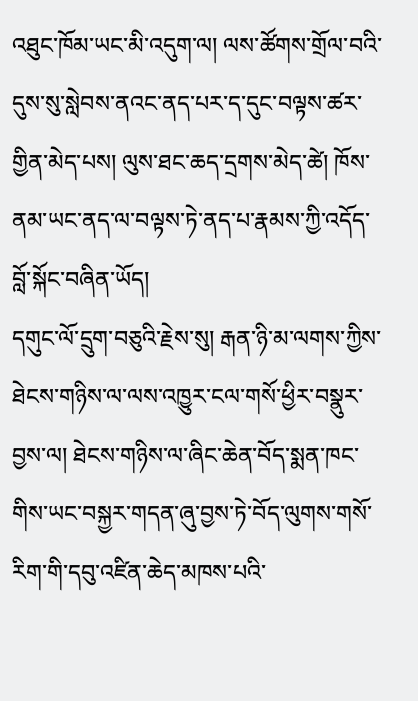འཐུང་ཁོམ་ཡང་མི་འདུག་ལ། ལས་ཚོགས་གྲོལ་བའི་དུས་སུ་སླེབས་ནའང་ནད་པར་ད་དུང་བལྟས་ཚར་གྱིན་མེད་པས། ལུས་ཐང་ཆད་དྲགས་མེད་ཚེ། ཁོས་ནམ་ཡང་ནད་ལ་བལྟས་ཏེ་ནད་པ་རྣམས་ཀྱི་འདོད་བློ་སྐོང་བཞིན་ཡོད།
དགུང་ལོ་དྲུག་བཅུའི་རྗེས་སུ། རྒན་ཉི་མ་ལགས་ཀྱིས་ཐེངས་གཉིས་ལ་ལས་འཁྱུར་ངལ་གསོ་ཕྱིར་བསྣུར་བྱས་ལ། ཐེངས་གཉིས་ལ་ཞིང་ཆེན་བོད་སྨན་ཁང་གིས་ཡང་བསྐྱར་གདན་ཞུ་བྱས་ཏེ་བོད་ལུགས་གསོ་རིག་གི་དབུ་འཛིན་ཆེད་མཁས་པའི་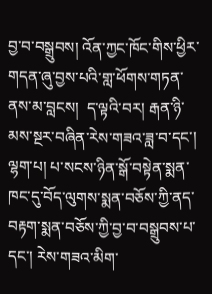བྱ་བ་བསྒྲུབས། འོན་ཀྱང་ཁོང་གིས་ཕྱིར་གདན་ཞུ་བྱས་པའི་གླ་ཕོགས་གཏན་ནས་མ་བླངས།  ད་ལྟའི་བར། རྒན་ཉི་མས་སྔར་བཞིན་རེས་གཟའ་ཟླ་བ་དང་། ལྷག་པ། པ་སངས་ཉིན་སྒོ་བསྟེན་སྨན་ཁང་དུ་བོད་ལུགས་སྨན་བཅོས་ཀྱི་ནད་བརྟག་སྨན་བཅོས་ཀྱི་བྱ་བ་བསྒྲུབས་པ་དང་། རེས་གཟའ་མིག་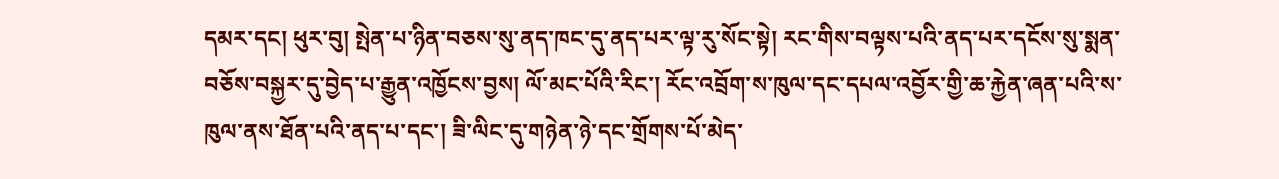དམར་དང། ཕུར་བུ། སྤེན་པ་ཉིན་བཅས་སུ་ནད་ཁང་དུ་ནད་པར་ལྟ་རུ་སོང་སྟེ། རང་གིས་བལྟས་པའི་ནད་པར་དངོས་སུ་སྨན་བཅོས་བསྐྱར་དུ་བྱེད་པ་རྒྱུན་འཁྱོངས་བྱས། ལོ་མང་པོའི་རིང་། རོང་འབྲོག་ས་ཁུལ་དང་དཔལ་འབྱོར་གྱི་ཆ་རྐྱེན་ཞན་པའི་ས་ཁུལ་ནས་ཐོན་པའི་ནད་པ་དང་། ཟི་ལིང་དུ་གཉེན་ཉེ་དང་གྲོགས་པོ་མེད་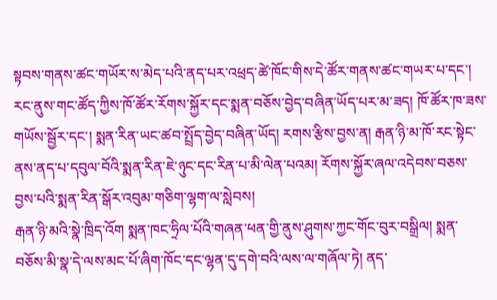སྟབས་གནས་ཚང་གཡོར་ས་མེད་པའི་ནད་པར་འཕྲད་ཚེ་ཁོང་གིས་དེ་ཚོར་གནས་ཚང་གཡར་པ་དང་། རང་ནུས་གང་ཚོད་ཀྱིས་ཁོ་ཚོར་རོགས་སྐྱོར་དང་སྨན་བཅོས་བྱེད་བཞིན་ཡོད་པར་མ་ཟད། ཁོ་ཚོར་ཁ་ཟས་གཡོས་སྦྱོར་དང་། སྨན་རིན་ཡང་ཚབ་སྤྲོད་བྱེད་བཞིན་ཡོད། རགས་རྩིས་བྱས་ན། རྒན་ཉི་མ་ཁོ་རང་སྟེང་ནས་ནད་པ་དབུལ་བོའི་སྨན་རིན་ཇེ་ཉུང་དང་རིན་པ་མི་ལེན་པའམ། རོགས་སྐྱོར་ཞལ་འདེབས་བཅས་བྱས་པའི་སྨན་རིན་སྒོར་འབུམ་གཅིག་ལྷག་ལ་སླེབས།
རྒན་ཉི་མའི་སྣེ་ཁྲིད་འོག སྨན་ཁང་ཧྲིལ་པོའི་གཞན་ཕན་གྱི་ནུས་ཤུགས་ཀྱང་གོང་བུར་བསྒྲིལ། སྨན་བཅོས་མི་སྣ་དེ་ལས་མང་པོ་ཞིག་ཁོང་དང་ལྷན་དུ་དགེ་བའི་ལས་ལ་གཞོལ་ཏེ། ནད་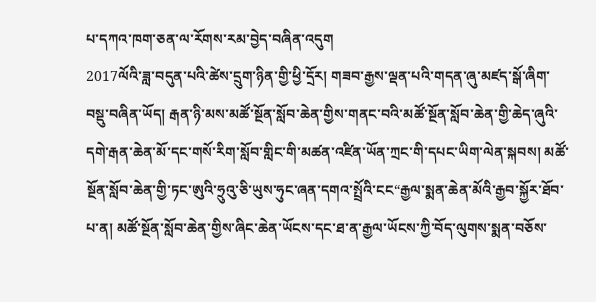པ་དཀའ་ཁག་ཅན་ལ་རོགས་རམ་བྱེད་བཞིན་འདུག
2017ལོའི་ཟླ་བདུན་པའི་ཚེས་དྲུག་ཉིན་གྱི་ཕྱི་དྲོར། གཟབ་རྒྱས་ལྡན་པའི་གདན་ཞུ་མཛད་སྒོ་ཞིག་བསྡུ་བཞིན་ཡོད། རྒན་ཉི་མས་མཚོ་སྔོན་སློབ་ཆེན་གྱིས་གནང་བའི་མཚོ་སྔོན་སློབ་ཆེན་གྱི་ཆེད་ཞུའི་དགེ་རྒན་ཆེན་མོ་དང་གསོ་རིག་སློབ་གླིང་གི་མཚན་འཛིན་ཡོན་ཀྲང་གི་དཔང་ཡིག་ལེན་སྐབས། མཚོ་སྔོན་སློབ་ཆེན་གྱི་ཏང་ཨུའི་ཧྲུའུ་ཅི་ཡུས་ཧུང་ཞན་དགའ་སྤྲོའི་ངང“རྒྱལ་སྨན་ཆེན་མོའི་རྒྱབ་སྐྱོར་ཐོབ་པ་ན། མཚོ་སྔོན་སློབ་ཆེན་གྱིས་ཞིང་ཆེན་ཡོངས་དང་ཐ་ན་རྒྱལ་ཡོངས་ཀྱི་བོད་ལུགས་སྨན་བཅོས་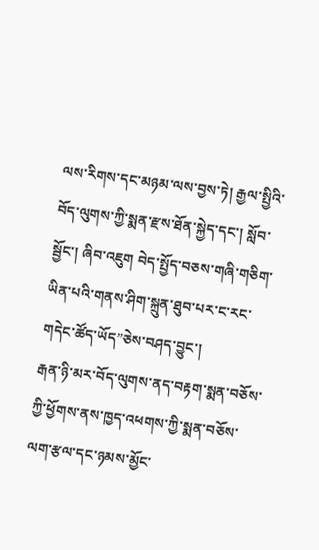ལས་རིགས་དང་མཉམ་ལས་བྱས་ཏེ། རྒྱལ་སྤྱིའི་བོད་ལུགས་ཀྱི་སྨན་རྫས་ཐོན་སྐྱེད་དང་། སློབ་སྦྱོང་། ཞིབ་འཇུག བེད་སྤྱོད་བཅས་གཞི་གཅིག་ཡིན་པའི་གནས་ཤིག་སྐྲུན་ཐུབ་པར་ང་རང་གདེང་ཚོད་ཡོད”ཅེས་བཤད་བྱུང་།
རྒན་ཉི་མར་བོད་ལུགས་ནད་བརྟག་སྨན་བཅོས་ཀྱི་ཕྱོགས་ནས་ཁྱད་འཕགས་ཀྱི་སྨན་བཅོས་ལག་རྩལ་དང་ཉམས་མྱོང་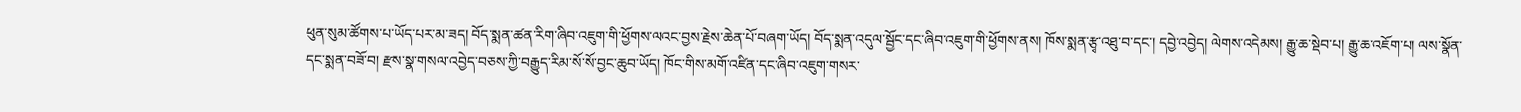ཕུན་སུམ་ཚོགས་པ་ཡོད་པར་མ་ཟད། བོད་སྨན་ཚན་རིག་ཞིབ་འཇུག་གི་ཕྱོགས་ལའང་བྱས་རྗེས་ཆེན་པོ་བཞག་ཡོད། བོད་སྨན་འདུལ་སྦྱོང་དང་ཞིབ་འཇུག་གི་ཕྱོགས་ནས། ཁོས་སྨན་རྩྭ་འཐུ་བ་དང་། དབྱེ་འབྱེད། ལེགས་འདེམས། རྒྱུ་ཆ་སྡེབ་པ། རྒྱུ་ཆ་འཇོག་པ། ལས་སྣོན་དང་སྨན་བཟོ་བ། རྫས་སྣ་གསལ་འབྱེད་བཅས་ཀྱི་བརྒྱུད་རིམ་སོ་སོ་བྱང་ཆུབ་ཡོད། ཁོང་གིས་མགོ་འཛིན་དང་ཞིབ་འཇུག་གསར་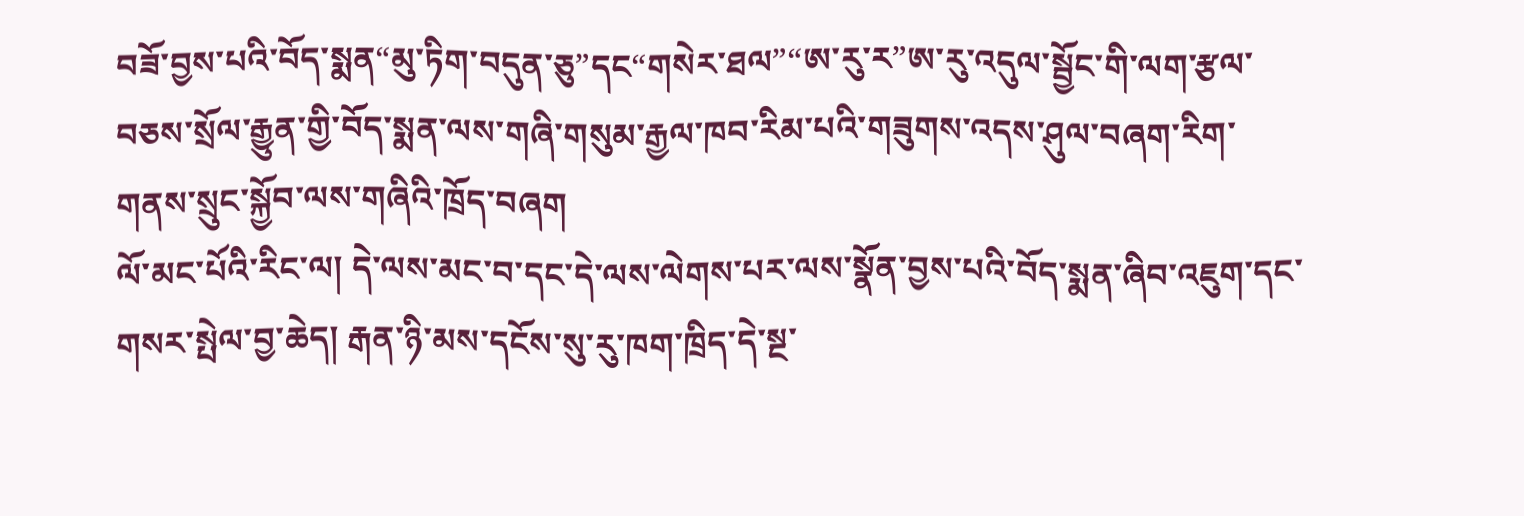བཟོ་བྱས་པའི་བོད་སྨན“མུ་ཏིག་བདུན་ཅུ”དང“གསེར་ཐལ”“ཨ་རུ་ར”ཨ་རུ་འདུལ་སྦྱོང་གི་ལག་རྩལ་བཅས་སྲོལ་རྒྱུན་གྱི་བོད་སྨན་ལས་གཞི་གསུམ་རྒྱལ་ཁབ་རིམ་པའི་གཟུགས་འདས་ཤུལ་བཞག་རིག་གནས་སྲུང་སྐྱོབ་ལས་གཞིའི་ཁྲོད་བཞག
ལོ་མང་པོའི་རིང་ལ། དེ་ལས་མང་བ་དང་དེ་ལས་ལེགས་པར་ལས་སྣོན་བྱས་པའི་བོད་སྨན་ཞིབ་འཇུག་དང་གསར་སྤེལ་བྱ་ཆེད། རྒན་ཉི་མས་དངོས་སུ་རུ་ཁག་ཁྲིད་དེ་སྔ་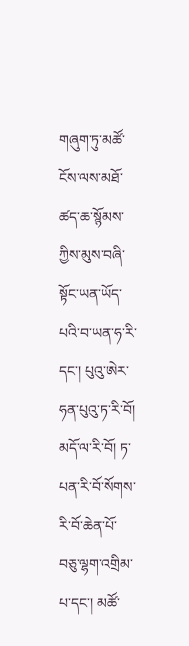གཞུག་ཏུ་མཚོ་ངོས་ལས་མཐོ་ཚད་ཆ་སྙོམས་ཀྱིས་མུས་བཞི་སྟོང་ཡན་ཡོད་པའི་བ་ཡན་ཧ་རི་དང་། པུའུ་ཨེར་ཧན་པུའུ་ཏ་རི་བོ། མདོ་ལ་རི་བོ། ཏ་པན་རི་བོ་སོགས་རི་བོ་ཆེན་པོ་བཅུ་ལྷག་འགྲིམ་པ་དང་། མཚོ་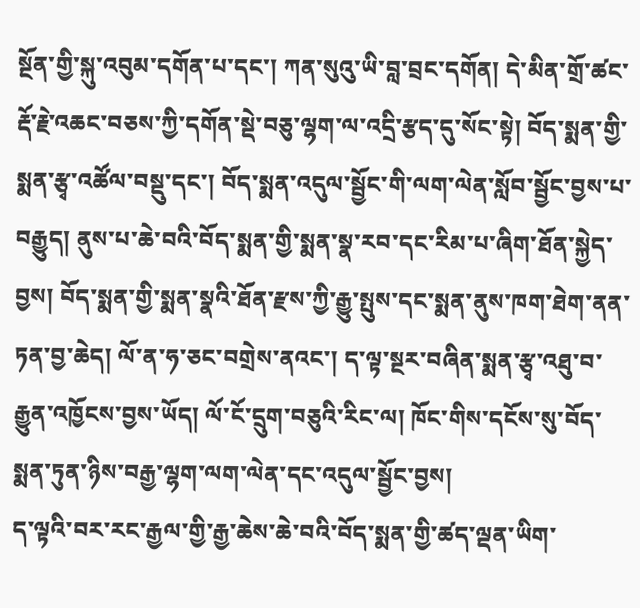སྔོན་གྱི་སྐུ་འབུམ་དགོན་པ་དང་། ཀན་སུའུ་ཡི་བླ་བྲང་དགོན། དེ་མིན་གྲོ་ཚང་རྡོ་རྗེ་འཆང་བཅས་ཀྱི་དགོན་སྡེ་བཅུ་ལྷག་ལ་འདྲི་རྩད་དུ་སོང་སྟེ། བོད་སྨན་གྱི་སྨན་རྩྭ་འཚོལ་བསྡུ་དང་། བོད་སྨན་འདུལ་སྦྱོང་གི་ལག་ལེན་སློབ་སྦྱོང་བྱས་པ་བརྒྱུད། ནུས་པ་ཆེ་བའི་བོད་སྨན་གྱི་སྨན་སྣ་རབ་དང་རིམ་པ་ཞིག་ཐོན་སྐྱེད་བྱས། བོད་སྨན་གྱི་སྨན་སྣའི་ཐོན་རྫས་ཀྱི་རྒྱུ་སྤུས་དང་སྨན་ནུས་ཁག་ཐེག་ནན་ཏན་བྱ་ཆེད། ལོ་ན་ཧ་ཅང་བགྲེས་ནའང་། ད་ལྟ་སྔར་བཞིན་སྨན་རྩྭ་འཐུ་བ་རྒྱུན་འཁྱོངས་བྱས་ཡོད། ལོ་ངོ་དྲུག་བཅུའི་རིང་ལ། ཁོང་གིས་དངོས་སུ་བོད་སྨན་ཏུན་ཉིས་བརྒྱ་ལྷག་ལག་ལེན་དང་འདུལ་སྦྱོང་བྱས།
ད་ལྟའི་བར་རང་རྒྱལ་གྱི་རྒྱ་ཆེས་ཆེ་བའི་བོད་སྨན་གྱི་ཚད་ལྡན་ཡིག་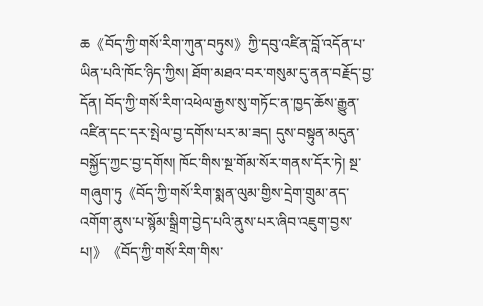ཆ《བོད་ཀྱི་གསོ་རིག་ཀུན་བཏུས》ཀྱི་དབུ་འཛིན་བློ་འདོན་པ་ཡིན་པའི་ཁོང་ཉིད་ཀྱིས། ཐོག་མཐའ་བར་གསུམ་དུ་ནན་བརྗོད་བྱ་དོན། བོད་ཀྱི་གསོ་རིག་འཕེལ་རྒྱས་སུ་གཏོང་ན་ཁྱད་ཆོས་རྒྱུན་འཛིན་དང་དར་སྤེལ་བྱ་དགོས་པར་མ་ཟད། དུས་བསྟུན་མདུན་བསྐྱོད་ཀྱང་བྱ་དགོས། ཁོང་གིས་སྔ་གོམ་སོར་གནས་དོར་ཏེ། སྔ་གཞུག་ཏུ《བོད་ཀྱི་གསོ་རིག་སྨན་ལུམ་གྱིས་དྲེག་གྲུམ་ནད་འགོག་ནུས་པ་སྙོམ་སྒྲིག་བྱེད་པའི་ནུས་པར་ཞིབ་འཇུག་བྱས་པ།》《བོད་ཀྱི་གསོ་རིག་གིས་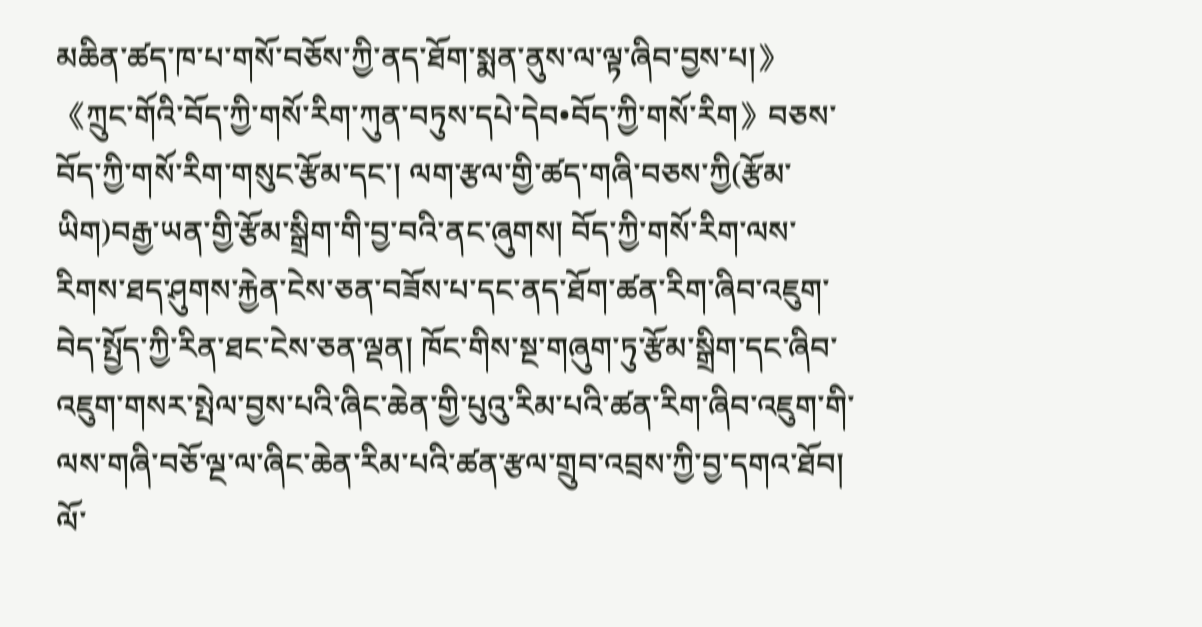མཆིན་ཚད་ཁ་པ་གསོ་བཅོས་ཀྱི་ནད་ཐོག་སྨན་ནུས་ལ་ལྟ་ཞིབ་བྱས་པ།》《ཀྲུང་གོའི་བོད་ཀྱི་གསོ་རིག་ཀུན་བཏུས་དཔེ་དེབ•བོད་ཀྱི་གསོ་རིག》བཅས་བོད་ཀྱི་གསོ་རིག་གསུང་རྩོམ་དང་། ལག་རྩལ་གྱི་ཚད་གཞི་བཅས་ཀྱི(རྩོམ་ཡིག)བརྒྱ་ཡན་གྱི་རྩོམ་སྒྲིག་གི་བྱ་བའི་ནང་ཞུགས། བོད་ཀྱི་གསོ་རིག་ལས་རིགས་ཐད་ཤུགས་རྐྱེན་ངེས་ཅན་བཟོས་པ་དང་ནད་ཐོག་ཚན་རིག་ཞིབ་འཇུག་བེད་སྤྱོད་ཀྱི་རིན་ཐང་ངེས་ཅན་ལྡན། ཁོང་གིས་སྔ་གཞུག་ཏུ་རྩོམ་སྒྲིག་དང་ཞིབ་འཇུག་གསར་སྤེལ་བྱས་པའི་ཞིང་ཆེན་གྱི་པུའུ་རིམ་པའི་ཚན་རིག་ཞིབ་འཇུག་གི་ལས་གཞི་བཅོ་ལྔ་ལ་ཞིང་ཆེན་རིམ་པའི་ཚན་རྩལ་གྲུབ་འབྲས་ཀྱི་བྱ་དགའ་ཐོབ།
ལོ་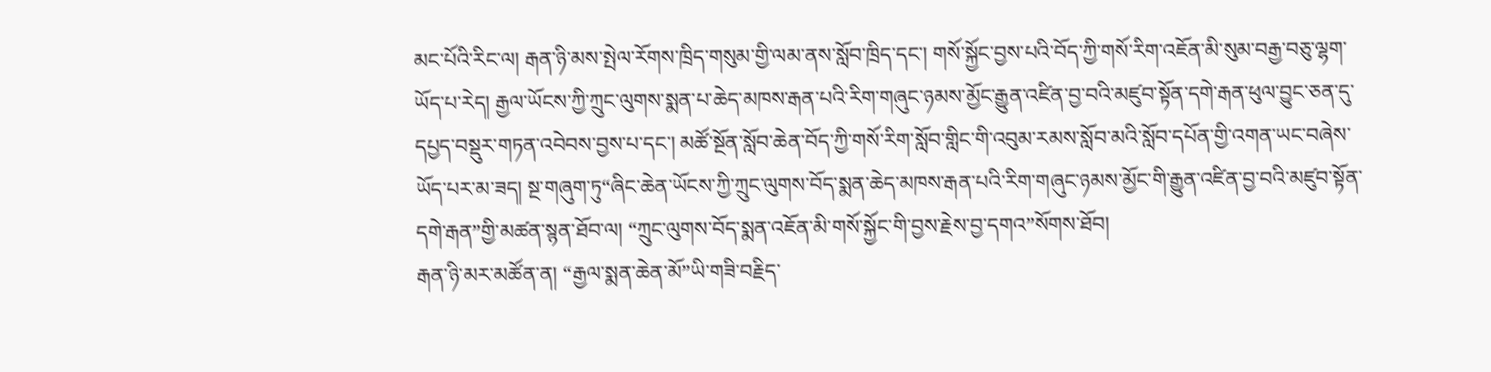མང་པོའི་རིང་ལ། རྒན་ཉི་མས་སྤེལ་རོགས་ཁྲིད་གསུམ་གྱི་ལམ་ནས་སློབ་ཁྲིད་དང་། གསོ་སྐྱོང་བྱས་པའི་བོད་ཀྱི་གསོ་རིག་འཇོན་མི་སུམ་བརྒྱ་བཅུ་ལྷག་ཡོད་པ་རེད། རྒྱལ་ཡོངས་ཀྱི་ཀྲུང་ལུགས་སྨན་པ་ཆེད་མཁས་རྒན་པའི་རིག་གཞུང་ཉམས་མྱོང་རྒྱུན་འཛིན་བྱ་བའི་མཛུབ་སྟོན་དགེ་རྒན་ཕུལ་བྱུང་ཅན་དུ་དཔྱད་བསྡུར་གཏན་འབེབས་བྱས་པ་དང་། མཚོ་སྔོན་སློབ་ཆེན་བོད་ཀྱི་གསོ་རིག་སློབ་གླིང་གི་འབུམ་རམས་སློབ་མའི་སློབ་དཔོན་གྱི་འགན་ཡང་བཞེས་ཡོད་པར་མ་ཟད། སྔ་གཞུག་ཏུ“ཞིང་ཆེན་ཡོངས་ཀྱི་ཀྲུང་ལུགས་བོད་སྨན་ཆེད་མཁས་རྒན་པའི་རིག་གཞུང་ཉམས་མྱོང་གི་རྒྱུན་འཛིན་བྱ་བའི་མཛུབ་སྟོན་དགེ་རྒན”གྱི་མཚན་སྙན་ཐོབ་ལ། “ཀྲུང་ལུགས་བོད་སྨན་འཇོན་མི་གསོ་སྐྱོང་གི་བྱས་རྗེས་བྱ་དགའ”སོགས་ཐོབ།
རྒན་ཉི་མར་མཚོན་ན། “རྒྱལ་སྨན་ཆེན་མོ”ཡི་གཟི་བརྗིད་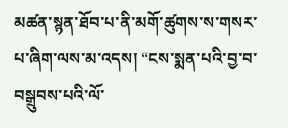མཚན་སྙན་ཐོབ་པ་ནི་མགོ་ཚུགས་ས་གསར་པ་ཞིག་ལས་མ་འདས། “ངས་སྨན་པའི་བྱ་བ་བསྒྲུབས་པའི་ལོ་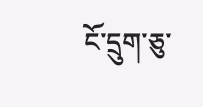ངོ་དྲུག་ཅུ་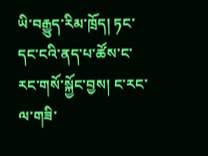ཡི་བརྒྱུད་རིམ་ཁྲོད། ཏང་དང་ངའི་ནད་པ་ཚོས་ང་རང་གསོ་སྐྱོང་བྱས། ང་རང་ལ་གཟི་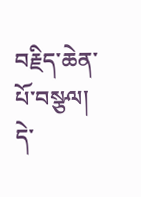བརྗིད་ཆེན་པོ་བསྩལ། དེ་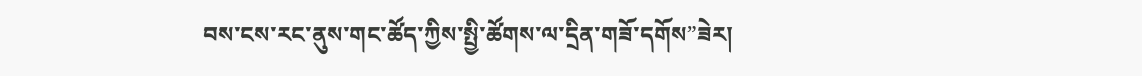བས་ངས་རང་ནུས་གང་ཚོད་ཀྱིས་སྤྱི་ཚོགས་ལ་དྲིན་གཟོ་དགོས”ཟེར།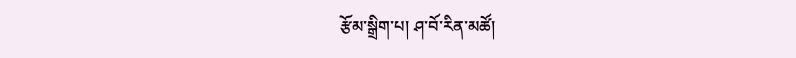རྩོམ་སྒྲིག་པ། ཤ་བོ་རིན་མཚོ།